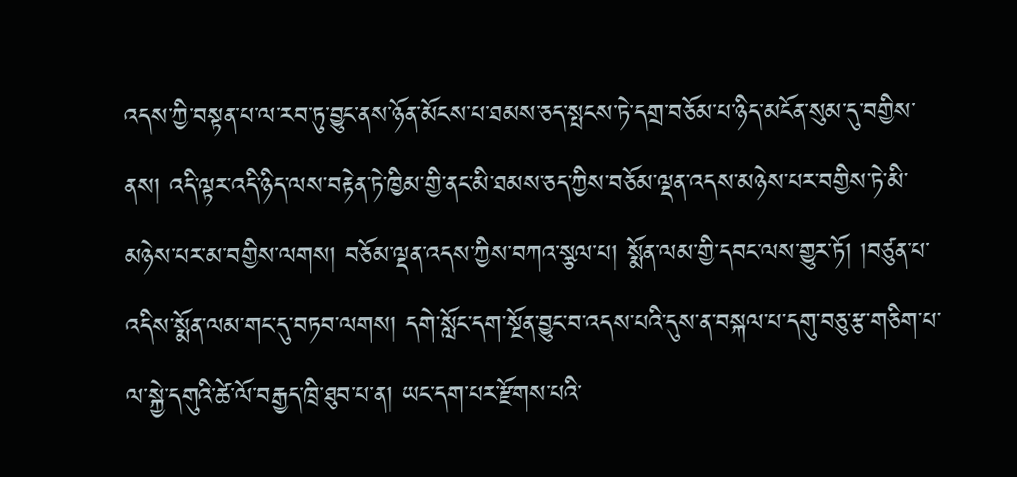འདས་ཀྱི་བསྟན་པ་ལ་རབ་ཏུ་བྱུང་ནས་ཉོན་མོངས་པ་ཐམས་ཅད་སྤངས་ཏེ་དགྲ་བཅོམ་པ་ཉིད་མངོན་སུམ་དུ་བགྱིས་ནས། འདི་ལྟར་འདི་ཉིད་ལས་བརྟེན་ཏེ་ཁྱིམ་གྱི་ནང་མི་ཐམས་ཅད་ཀྱིས་བཅོམ་ལྡན་འདས་མཉེས་པར་བགྱིས་ཏེ་མི་མཉེས་པར་མ་བགྱིས་ལགས། བཅོམ་ལྡན་འདས་ཀྱིས་བཀའ་སྩལ་པ། སྨོན་ལམ་གྱི་དབང་ལས་གྱུར་ཏོ། །བཙུན་པ་འདིས་སྨོན་ལམ་གང་དུ་བཏབ་ལགས། དགེ་སློང་དག་སྔོན་བྱུང་བ་འདས་པའི་དུས་ན་བསྐལ་པ་དགུ་བཅུ་རྩ་གཅིག་པ་ལ་སྐྱེ་དགུའི་ཚེ་ལོ་བརྒྱད་ཁྲི་ཐུབ་པ་ན། ཡང་དག་པར་རྫོགས་པའི་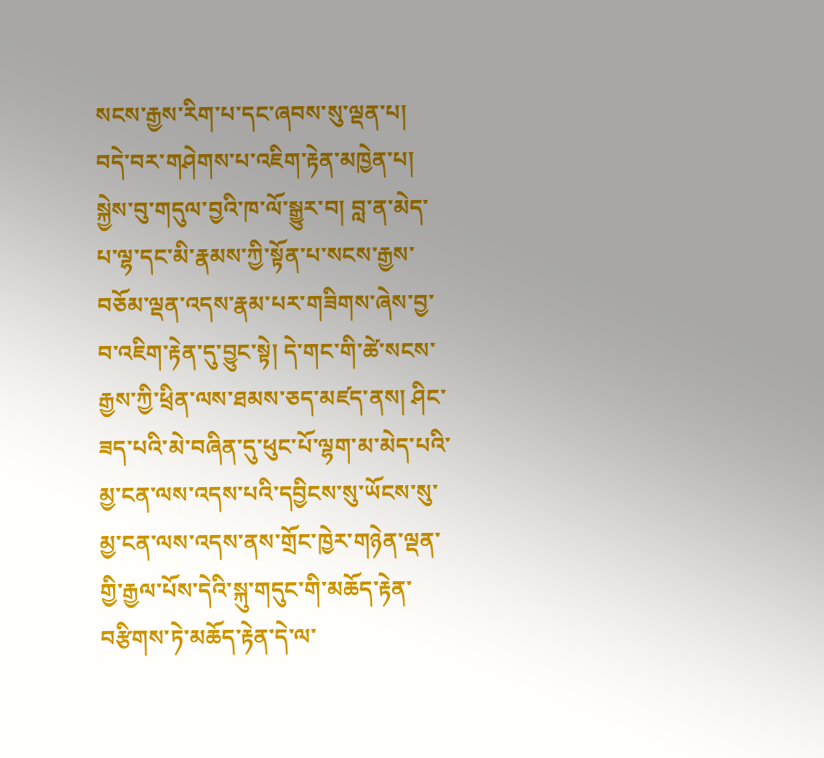སངས་རྒྱས་རིག་པ་དང་ཞབས་སུ་ལྡན་པ། བདེ་བར་གཤེགས་པ་འཇིག་རྟེན་མཁྱེན་པ། སྐྱེས་བུ་གདུལ་བྱའི་ཁ་ལོ་སྒྱུར་བ། བླ་ན་མེད་པ་ལྷ་དང་མི་རྣམས་ཀྱི་སྟོན་པ་སངས་རྒྱས་བཅོམ་ལྡན་འདས་རྣམ་པར་གཟིགས་ཞེས་བྱ་བ་འཇིག་རྟེན་དུ་བྱུང་སྟེ། དེ་གང་གི་ཚེ་སངས་རྒྱས་ཀྱི་ཕྲིན་ལས་ཐམས་ཅད་མཛད་ནས། ཤིང་ཟད་པའི་མེ་བཞིན་དུ་ཕུང་པོ་ལྷག་མ་མེད་པའི་མྱ་ངན་ལས་འདས་པའི་དབྱིངས་སུ་ཡོངས་སུ་མྱ་ངན་ལས་འདས་ནས་གྲོང་ཁྱེར་གཉེན་ལྡན་གྱི་རྒྱལ་པོས་དེའི་སྐུ་གདུང་གི་མཆོད་རྟེན་བརྩིགས་ཏེ་མཆོད་རྟེན་དེ་ལ་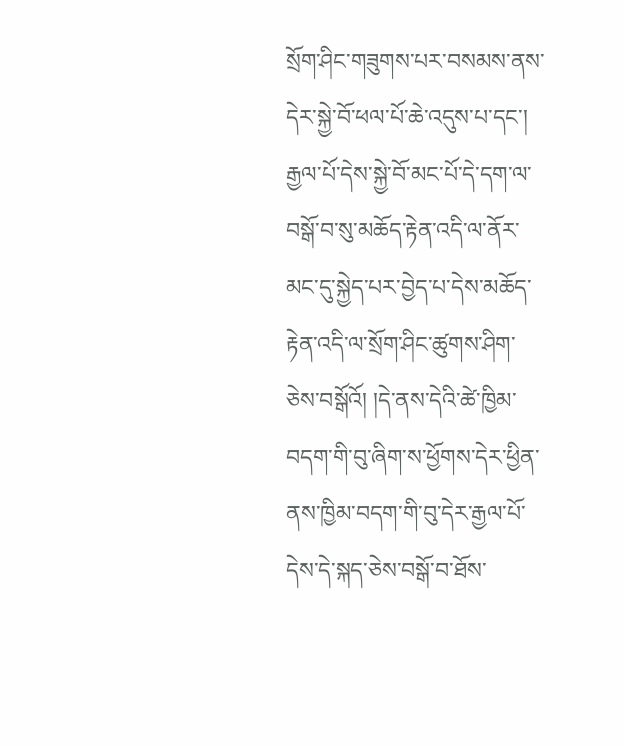སྲོག་ཤིང་གཟུགས་པར་བསམས་ནས་དེར་སྐྱེ་བོ་ཕལ་པོ་ཆེ་འདུས་པ་དང་། རྒྱལ་པོ་དེས་སྐྱེ་བོ་མང་པོ་དེ་དག་ལ་བསྒོ་བ་སུ་མཆོད་རྟེན་འདི་ལ་ནོར་མང་དུ་སྐྱེད་པར་བྱེད་པ་དེས་མཆོད་རྟེན་འདི་ལ་སྲོག་ཤིང་ཚུགས་ཤིག་ཅེས་བསྒོའོ། །དེ་ནས་དེའི་ཚེ་ཁྱིམ་བདག་གི་བུ་ཞིག་ས་ཕྱོགས་དེར་ཕྱིན་ནས་ཁྱིམ་བདག་གི་བུ་དེར་རྒྱལ་པོ་དེས་དེ་སྐད་ཅེས་བསྒོ་བ་ཐོས་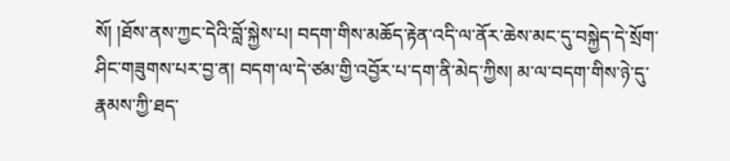སོ། །ཐོས་ནས་ཀྱང་དེའི་བློ་སྐྱེས་པ། བདག་གིས་མཆོད་རྟེན་འདི་ལ་ནོར་ཆེས་མང་དུ་བསྐྱེད་དེ་སྲོག་ཤིང་གཟུགས་པར་བྱ་ན། བདག་ལ་དེ་ཙམ་གྱི་འབྱོར་པ་དག་ནི་མེད་ཀྱིས། མ་ལ་བདག་གིས་ཉེ་དུ་རྣམས་ཀྱི་ཐད་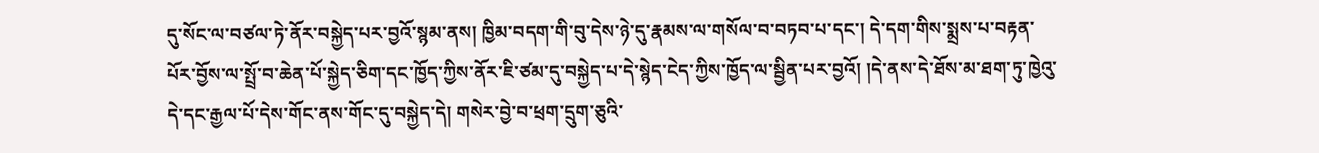དུ་སོང་ལ་བཙལ་ཏེ་ནོར་བསྐྱེད་པར་བྱའོ་སྙམ་ནས། ཁྱིམ་བདག་གི་བུ་དེས་ཉེ་དུ་རྣམས་ལ་གསོལ་བ་བཏབ་པ་དང་། དེ་དག་གིས་སྨྲས་པ་བརྟན་པོར་བྱོས་ལ་སྤྲོ་བ་ཆེན་པོ་སྐྱེད་ཅིག་དང་ཁྱོད་ཀྱིས་ནོར་ཇི་ཙམ་དུ་བསྐྱེད་པ་དེ་སྙེད་ངེད་ཀྱིས་ཁྱོད་ལ་སྦྱིན་པར་བྱའོ། །དེ་ནས་དེ་ཐོས་མ་ཐག་ཏུ་ཁྱེའུ་དེ་དང་རྒྱལ་པོ་དེས་གོང་ནས་གོང་དུ་བསྐྱེད་དེ། གསེར་བྱེ་བ་ཕྲག་དྲུག་ཅུའི་